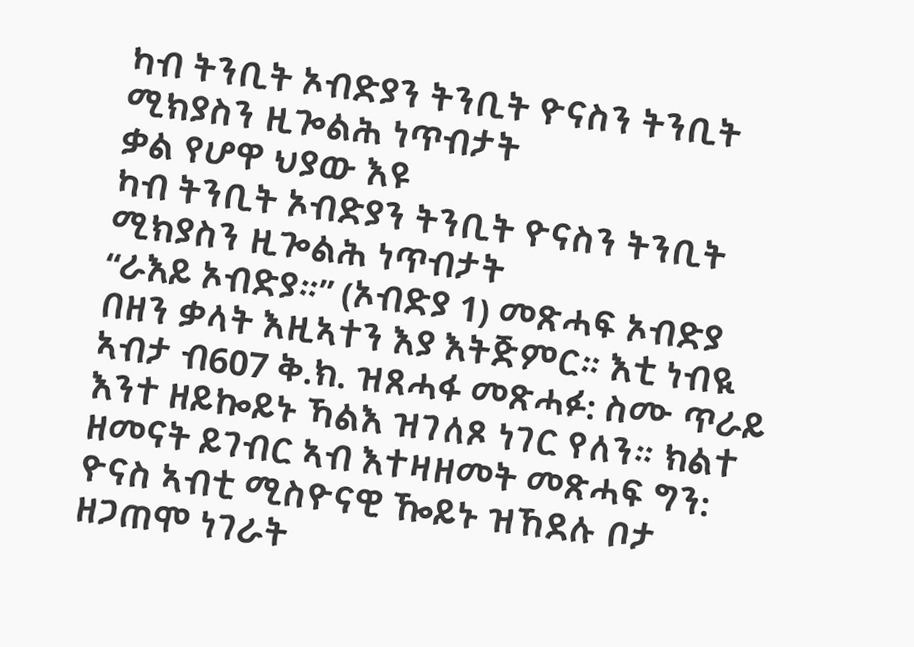ካብ ትንቢት ኦብድያን ትንቢት ዮናስን ትንቢት ሚክያስን ዚጐልሕ ነጥብታት
ቃል የሆዋ ህያው እዩ
ካብ ትንቢት ኦብድያን ትንቢት ዮናስን ትንቢት ሚክያስን ዚጐልሕ ነጥብታት
“ራእይ ኦብድያ።” (ኦብድያ 1) መጽሓፍ ኦብድያ በዘን ቃላት እዚኣተን እያ እትጅምር። እቲ ነብዪ ኣብታ ብ607 ቅ.ክ. ዝጸሓፋ መጽሓፉ: ስሙ ጥራይ እንተ ዘይኰይኑ ኻልእ ዝገለጾ ነገር የለን። ክልተ ዘመናት ይገብር ኣብ እተዛዘመት መጽሓፍ ግን: ዮናስ ኣብቲ ሚስዮናዊ ዀይኑ ዝኸደሉ ቦታ ዘጋጠሞ ነገራት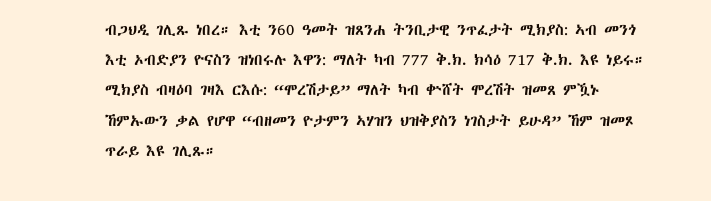ብጋህዲ ገሊጹ ነበረ። እቲ ን60 ዓመት ዝጸንሐ ትንቢታዊ ንጥፈታት ሚክያስ: ኣብ መንጎ እቲ ኦብድያን ዮናስን ዝነበሩሉ እዋን: ማለት ካብ 777 ቅ.ክ. ክሳዕ 717 ቅ.ክ. እዩ ነይሩ። ሚክያስ ብዛዕባ ገዛእ ርእሱ: “ሞረሽታይ” ማለት ካብ ቍሸት ሞረሽት ዝመጸ ምዃኑ ኸምኡውን ቃል የሆዋ “ብዘመን ዮታምን ኣሃዝን ህዝቅያስን ነገስታት ይሁዳ” ኸም ዝመጾ ጥራይ እዩ ገሊጹ።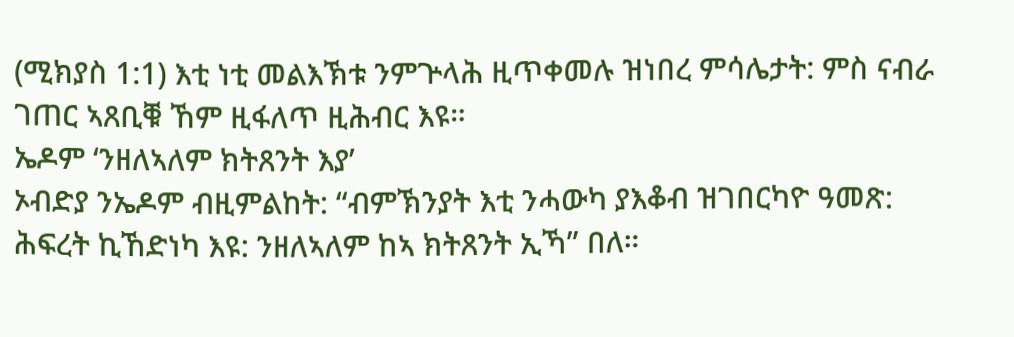(ሚክያስ 1:1) እቲ ነቲ መልእኽቱ ንምጕላሕ ዚጥቀመሉ ዝነበረ ምሳሌታት: ምስ ናብራ ገጠር ኣጸቢቑ ኸም ዚፋለጥ ዚሕብር እዩ።
ኤዶም ‘ንዘለኣለም ክትጸንት እያ’
ኦብድያ ንኤዶም ብዚምልከት: “ብምኽንያት እቲ ንሓውካ ያእቆብ ዝገበርካዮ ዓመጽ: ሕፍረት ኪኸድነካ እዩ: ንዘለኣለም ከኣ ክትጸንት ኢኻ” በለ።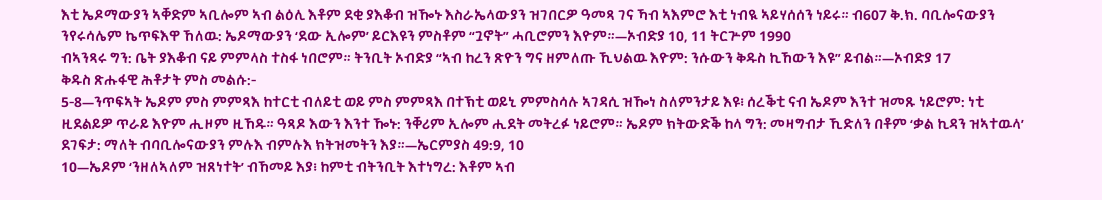እቲ ኤዶማውያን ኣቐድም ኣቢሎም ኣብ ልዕሊ እቶም ደቂ ያእቆብ ዝዀኑ እስራኤላውያን ዝገበርዎ ዓመጻ ገና ኻብ ኣእምሮ እቲ ነብዪ ኣይሃሰሰን ነይሩ። ብ607 ቅ.ክ. ባቢሎናውያን ንየሩሳሌም ኬጥፍእዋ ኸለዉ: ኤዶማውያን ‘ደው ኢሎም’ ይርእዩን ምስቶም “ጓኖት” ሓቢሮምን እዮም።—ኦብድያ 10, 11 ትርጕም 1990
ብኣንጻሩ ግን: ቤት ያእቆብ ናይ ምምላስ ተስፋ ነበሮም። ትንቢት ኦብድያ “ኣብ ከረን ጽዮን ግና ዘምለጡ ኺህልዉ እዮም: ንሱውን ቅዱስ ኪኸውን እዩ” ይብል።—ኦብድያ 17
ቅዱስ ጽሑፋዊ ሕቶታት ምስ መልሱ:-
5-8—ንጥፍኣት ኤዶም ምስ ምምጻእ ከተርቲ ብለይቲ ወይ ምስ ምምጻእ በተኽቲ ወይኒ ምምስሳሉ ኣገዳሲ ዝዀነ ስለምንታይ እዩ፧ ሰረቕቲ ናብ ኤዶም እንተ ዝመጹ ነይሮም: ነቲ ዚደልይዎ ጥራይ እዮም ሒዞም ዚኸዱ። ዓጻዶ እውን እንተ ዀኑ: ንቐሪም ኢሎም ሒደት መትረፉ ነይሮም። ኤዶም ክትውድቕ ከላ ግን: መዛግብታ ኺድለን በቶም ‘ቃል ኪዳን ዝኣተዉላ’ ደገፍታ: ማለት ብባቢሎናውያን ምሉእ ብምሉእ ክትዝመትን እያ።—ኤርምያስ 49:9, 10
10—ኤዶም ‘ንዘለኣለም ዝጸነተት’ ብኸመይ እያ፧ ከምቲ ብትንቢት እተነግረ: እቶም ኣብ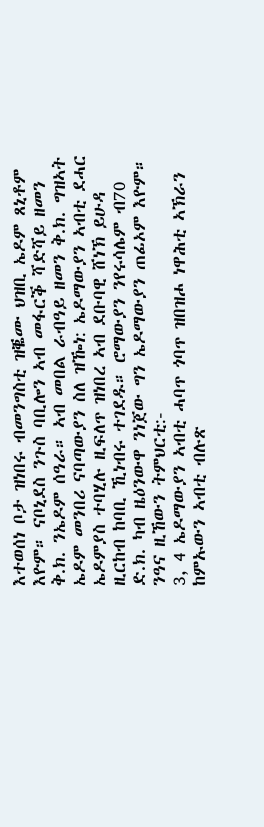እተወሰነ ቦታ ዝነበሩ ብመንግስቲ ዝቘሙ ህዝቢ ኤዶም ጸኒቶም እዮም። ናቦኒደስ ንጉስ ባቢሎን ኣብ መፋርቕ ሻድሻይ ዘመን ቅ.ክ. ንኤዶም ሰዓራ። ኣብ መበል ራብዓይ ዘመን ቅ.ክ. ግዝኣት ኤዶም መንበሪ ናባጣውያን ስለ ዝዀነ: ኤዶማውያን ኣብቲ ደሓር ኤዶምያስ ተባሂሉ ዚፍለጥ ዝነበረ ኣብ ደቡባዊ ሸነኽ ይሁዳ ዚርከብ ከባቢ ኺነብሩ ተገደዱ። ሮማውያን ንየሩሳሌም ብ70 ድ.ክ. ካብ ዜዕንውዋ ንነጀው ግን ኤዶማውያን ጠፊኦም እዮም።
ንዓና ዚኸውን ትምህርቲ:-
3, 4 ኤዶማውያን ኣብቲ ሓባጥ ጎባጥ ዝበዝሖ ነዋሕቲ ኣኽራን ከምኡውን ኣብቲ ብሉጽ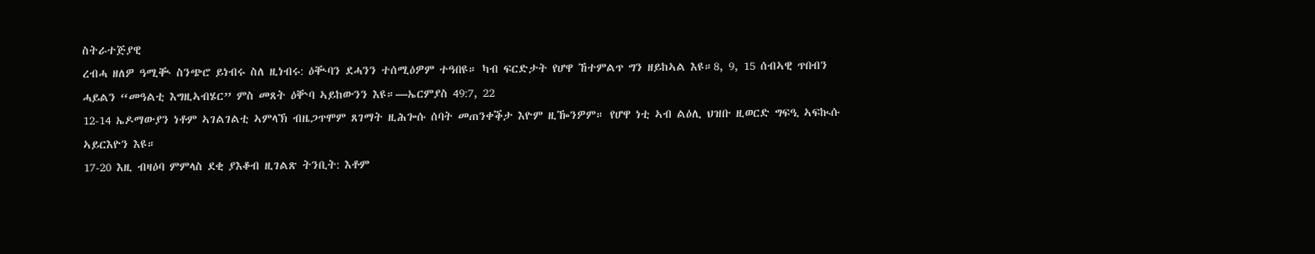ስትራተጅያዊ
ረብሓ ዘለዎ ዓሚቚ ስንጭሮ ይነብሩ ስለ ዚነብሩ: ዕቚባን ደሓንን ተሰሚዕዎም ተዓበዩ። ካብ ፍርድታት የሆዋ ኸተምልጥ ግን ዘይከኣል እዩ።8, 9, 15 ሰብኣዊ ጥበብን ሓይልን “መዓልቲ እግዚኣብሄር” ምስ መጸት ዕቝባ ኣይከውንን እዩ።—ኤርምያስ 49:7, 22
12-14 ኤዶማውያን ነቶም ኣገልገልቲ ኣምላኽ ብዜጋጥሞም ጸገማት ዚሕጐሱ ሰባት መጠንቀቕታ እዮም ዚዀንዎም። የሆዋ ነቲ ኣብ ልዕሊ ህዝቡ ዚወርድ ግፍዒ ኣፍኲሱ ኣይርእዮን እዩ።
17-20 እዚ ብዛዕባ ምምላስ ደቂ ያእቆብ ዚገልጽ ትንቢት: እቶም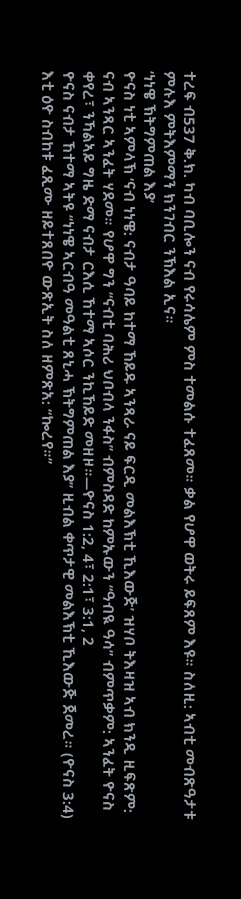ተረፍ ብ537 ቅ.ክ. ካብ ባቢሎን ናብ የሩሳሌም ምስ ተመልሱ ተፈጸመ። ቃል የሆዋ ወትሩ ይፍጸም እዩ። ስለዚ: ኣብቲ መብጽዓታቱ ምሉእ ምትእምማን ክንገብር ንኽእል ኢና።
‘ነነዌ ኽትግምጠል እያ’
ዮናስ ነቲ ኣምላኽ ‘ናብ ነነዌ: ናብታ ዓባይ ከተማ ኸይዱ ኣንጻራ ናይ ፍርዲ መልእኽቲ ኺእውጅ’ ዝሃቦ ትእዛዝ ኣብ ክንዲ ዚፍጽም: ናብ ኣንጻር ኣንፈት ሃደመ። የሆዋ ግን “ናብቲ ባሕሪ ህቦብላ ንፋስ” ብምስዳድ ከምኡውን “ዓብዪ ዓሳ” ብምጥቃም: ኣንፈት ዮናስ ቀየረ፣ ንኻልኣይ ግዜ ድማ ናብታ ርእሲ ኸተማ ኣሶር ንኪኸይድ መዘዞ።—ዮናስ 1:2, 4፣ 2:1፣ 3:1, 2
ዮናስ ናብታ ኸተማ ኣትዩ “ነነዌ ኣርብዓ መዓልቲ ጸኒሓ ኽትግምጠል እያ” ዚብል ቀጥታዊ መልእኽቲ ኺእውጅ ጀመረ። (ዮናስ 3:4) እቲ ዕዮ ስብከቱ ፈጺሙ ዘይተጸበዮ ውጽኢት ስለ ዘምጽአ: “ኰረየ።”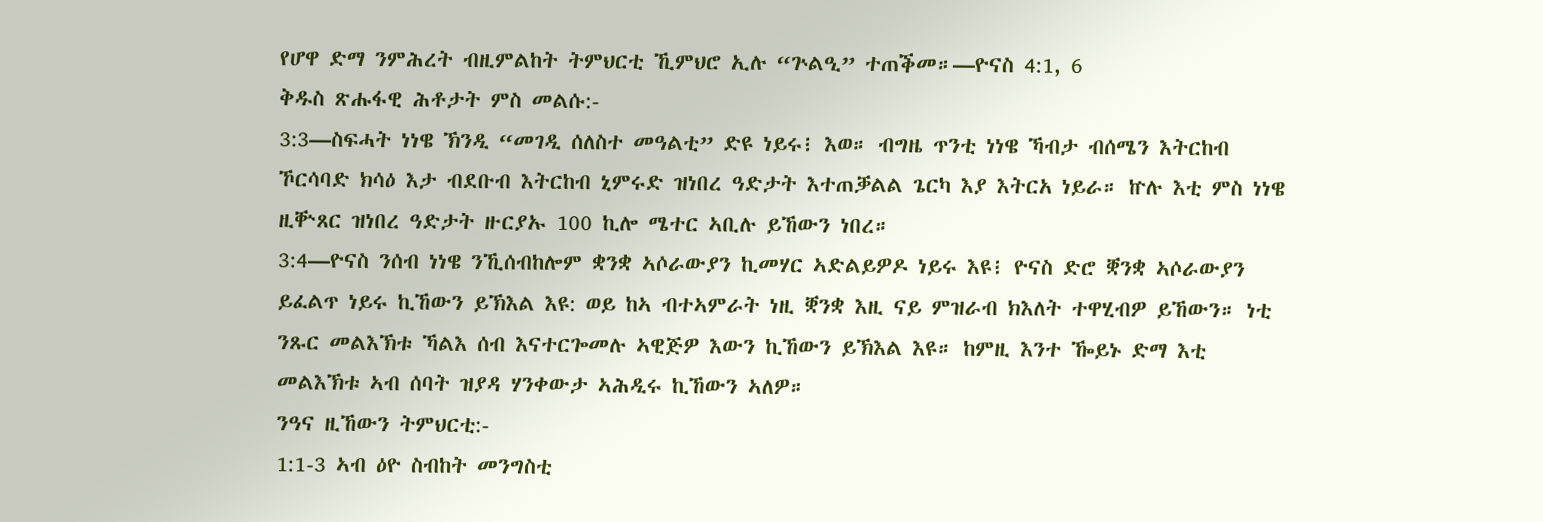የሆዋ ድማ ንምሕረት ብዚምልከት ትምህርቲ ኺምህሮ ኢሉ “ጕልዒ” ተጠቕመ።—ዮናስ 4:1, 6
ቅዱስ ጽሑፋዊ ሕቶታት ምስ መልሱ:-
3:3—ስፍሓት ነነዌ ኽንዲ “መገዲ ሰለስተ መዓልቲ” ድዩ ነይሩ፧ እወ። ብግዜ ጥንቲ ነነዌ ኻብታ ብሰሜን እትርከብ ኾርሳባድ ክሳዕ እታ ብደቡብ እትርከብ ኒምሩድ ዝነበረ ዓድታት እተጠቓልል ጌርካ እያ እትርአ ነይራ። ኵሉ እቲ ምስ ነነዌ ዚቝጸር ዝነበረ ዓድታት ዙርያኡ 100 ኪሎ ሜተር ኣቢሉ ይኸውን ነበረ።
3:4—ዮናስ ንሰብ ነነዌ ንኺሰብከሎም ቋንቋ ኣሶራውያን ኪመሃር ኣድልይዎዶ ነይሩ እዩ፧ ዮናስ ድሮ ቛንቋ ኣሶራውያን ይፈልጥ ነይሩ ኪኸውን ይኽእል እዩ: ወይ ከኣ ብተኣምራት ነዚ ቛንቋ እዚ ናይ ምዝራብ ክእለት ተዋሂብዎ ይኸውን። ነቲ ንጹር መልእኽቱ ኻልእ ሰብ እናተርጐመሉ ኣዊጅዎ እውን ኪኸውን ይኽእል እዩ። ከምዚ እንተ ዀይኑ ድማ እቲ መልእኽቱ ኣብ ሰባት ዝያዳ ሃንቀውታ ኣሕዲሩ ኪኸውን ኣለዎ።
ንዓና ዚኸውን ትምህርቲ:-
1:1-3 ኣብ ዕዮ ስብከት መንግስቲ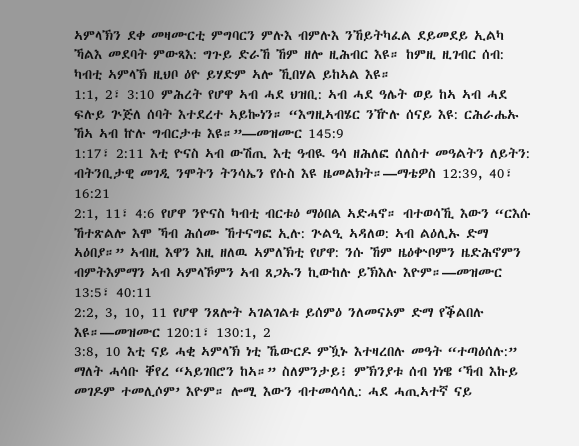ኣምላኽን ደቀ መዛሙርቲ ምግባርን ምሉእ ብምሉእ ንኸይትካፈል ደይመደይ ኢልካ ኻልእ መደባት ምውጻእ: ግጉይ ድራኸ ኸም ዘሎ ዚሕብር እዩ። ከምዚ ዚገብር ሰብ: ካብቲ ኣምላኽ ዚህቦ ዕዮ ይሃድም ኣሎ ኺበሃል ይከኣል እዩ።
1:1, 2፣ 3:10 ምሕረት የሆዋ ኣብ ሓደ ህዝቢ: ኣብ ሓደ ዓሌት ወይ ከኣ ኣብ ሓደ ፍሉይ ጕጅለ ሰባት እተደረተ ኣይኰነን። “እግዚኣብሄር ንዅሉ ሰናይ እዩ: ርሕራሔኡ ኸኣ ኣብ ኵሉ ግብርታቱ እዩ።”—መዝሙር 145:9
1:17፣ 2:11 እቲ ዮናስ ኣብ ውሽጢ እቲ ዓብዪ ዓሳ ዘሕለፎ ሰለስተ መዓልትን ለይትን: ብትንቢታዊ መገዲ ንሞትን ትንሳኤን የሱስ እዩ ዜመልክት።—ማቴዎስ 12:39, 40፣ 16:21
2:1, 11፣ 4:6 የሆዋ ንዮናስ ካብቲ ብርቱዕ ማዕበል ኣድሓኖ። ብተወሳኺ እውን “ርእሱ ኸተጽልሎ እሞ ኻብ ሕሰሙ ኸተናግፎ ኢሉ: ጕልዒ ኣዳለወ: ኣብ ልዕሊኡ ድማ ኣዕበያ።” ኣብዚ እዋን እዚ ዘለዉ ኣምለኽቲ የሆዋ: ንሱ ኸም ዜዕቍቦምን ዜድሕኖምን ብምትእምማን ኣብ ኣምላኾምን ኣብ ጸጋኡን ኪውከሉ ይኽእሉ እዮም።—መዝሙር 13:5፣ 40:11
2:2, 3, 10, 11 የሆዋ ንጸሎት ኣገልገልቱ ይሰምዕ ንለመናኦም ድማ የቕልበሉ እዩ።—መዝሙር 120:1፣ 130:1, 2
3:8, 10 እቲ ናይ ሓቂ ኣምላኽ ነቲ ኼውርዶ ምዃኑ እተዛረበሉ መዓት “ተጣዕሰሉ:” ማለት ሓሳቡ ቐየረ “ኣይገበሮን ከኣ።” ስለምንታይ፧ ምኽንያቱ ሰብ ነነዌ ‘ኻብ እኩይ መገዶም ተመሊሶም’ እዮም። ሎሚ እውን ብተመሳሳሊ: ሓደ ሓጢኣተኛ ናይ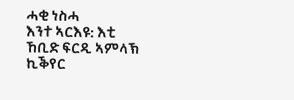ሓቂ ነስሓ
እንተ ኣርእዩ: እቲ ኸቢድ ፍርዲ ኣምላኽ ኪቕየር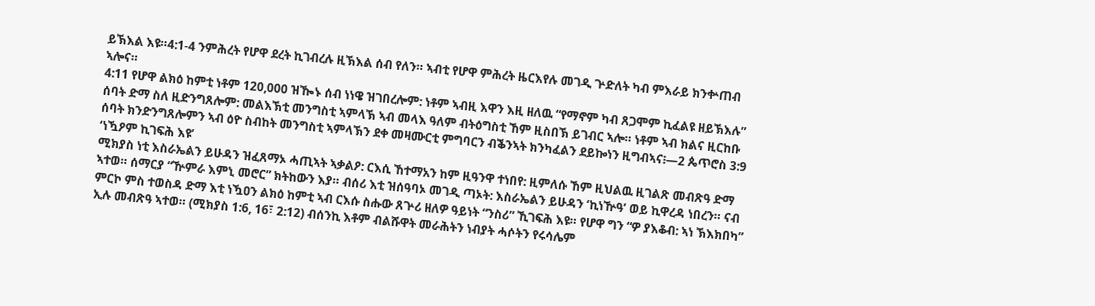ይኽእል እዩ።4:1-4 ንምሕረት የሆዋ ደረት ኪገብረሉ ዚኽእል ሰብ የለን። ኣብቲ የሆዋ ምሕረት ዜርእየሉ መገዲ ጕድለት ካብ ምእራይ ክንቍጠብ ኣሎና።
4:11 የሆዋ ልክዕ ከምቲ ነቶም 120,000 ዝዀኑ ሰብ ነነዌ ዝገበረሎም: ነቶም ኣብዚ እዋን እዚ ዘለዉ “የማኖም ካብ ጸጋሞም ኪፈልዩ ዘይኽእሉ” ሰባት ድማ ስለ ዚድንግጸሎም: መልእኽቲ መንግስቲ ኣምላኽ ኣብ መላእ ዓለም ብትዕግስቲ ኸም ዚስበኽ ይገብር ኣሎ። ነቶም ኣብ ክልና ዚርከቡ ሰባት ክንድንግጸሎምን ኣብ ዕዮ ስብከት መንግስቲ ኣምላኽን ደቀ መዛሙርቲ ምግባርን ብቕንኣት ክንካፈልን ደይኰነን ዚግብኣና፧—2 ጴጥሮስ 3:9
‘ነዃዖም ኪገፍሕ እዩ’
ሚክያስ ነቲ እስራኤልን ይሁዳን ዝፈጸማኦ ሓጢኣት ኣቃልዖ: ርእሲ ኸተማአን ከም ዚዓንዋ ተነበየ: ዚምለሱ ኸም ዚህልዉ ዚገልጽ መብጽዓ ድማ ኣተወ። ሰማርያ “ዅምራ እምኒ መሮር” ክትከውን እያ። ብሰሪ እቲ ዝሰዓባኦ መገዲ ጣኦት: እስራኤልን ይሁዳን ‘ኪነዅዓ’ ወይ ኪዋረዳ ነበረን። ናብ ምርኮ ምስ ተወስዳ ድማ እቲ ነዃዐን ልክዕ ከምቲ ኣብ ርእሱ ስሑው ጸጕሪ ዘለዎ ዓይነት “ንስሪ” ኺገፍሕ እዩ። የሆዋ ግን “ዎ ያእቆብ: ኣነ ኽእክበካ” ኢሉ መብጽዓ ኣተወ። (ሚክያስ 1:6, 16፣ 2:12) ብሰንኪ እቶም ብልሹዋት መራሕትን ነብያት ሓሶትን የሩሳሌም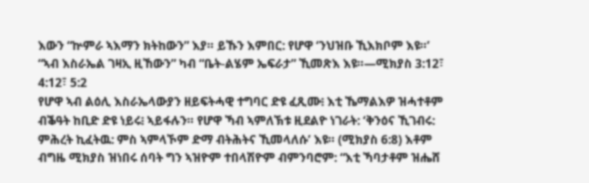እውን “ኵምራ ኣእማን ክትከውን” እያ። ይኹን እምበር: የሆዋ ‘ንህዝቡ ኺእክቦም እዩ።’ “ኣብ እስራኤል ገዛኢ ዚኸውን” ካብ “ቤት-ልሄም ኤፍራታ” ኺመጽእ እዩ።—ሚክያስ 3:12፣ 4:12፣ 5:2
የሆዋ ኣብ ልዕሊ እስራኤላውያን ዘይፍትሓዊ ተግባር ድዩ ፈጺሙ፧ እቲ ኼማልእዎ ዝሓተቶም ብቕዓት ከቢድ ድዩ ነይሩ፧ ኣይፋሉን። የሆዋ ኻብ ኣምለኽቱ ዚደልዮ ነገራት: ‘ቅንዕና ኺገብሩ: ምሕረት ኪፈትዉ: ምስ ኣምላኾም ድማ ብትሕትና ኺመላለሱ’ እዩ። (ሚክያስ 6:8) እቶም ብግዜ ሚክያስ ዝነበሩ ሰባት ግን ኣዝዮም ተበላሽዮም ብምንባሮም: “እቲ ኻባታቶም ዝሔሸ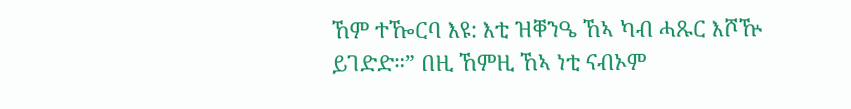ኸም ተዀርባ እዩ: እቲ ዝቐንዔ ኸኣ ካብ ሓጹር እሾዅ ይገድድ።” በዚ ኸምዚ ኸኣ ነቲ ናብኦም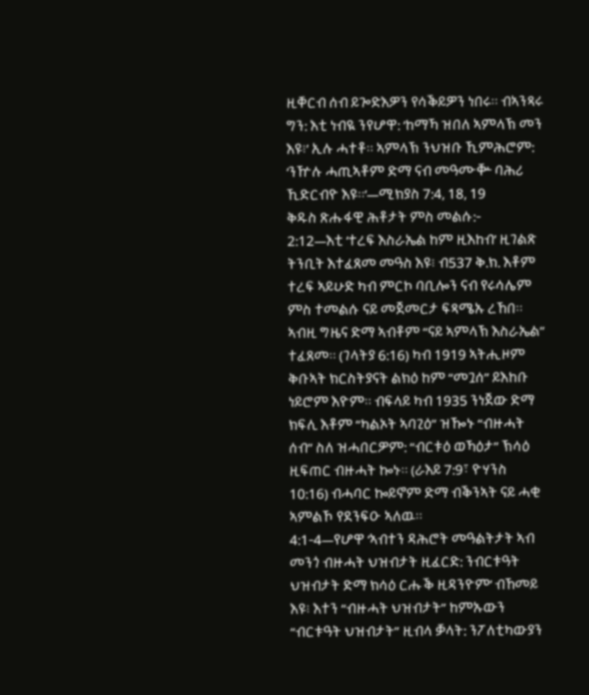ዚቐርብ ሰብ ይጐድእዎን የሳቕይዎን ነበሩ። ብኣንጻሩ ግን: እቲ ነብዪ ንየሆዋ: ‘ከማኻ ዝበለ ኣምላኽ መን እዩ፧’ ኢሉ ሓተቶ። ኣምላኽ ንህዝቡ ኺምሕሮም: ‘ንዅሉ ሓጢኣቶም ድማ ናብ መዓሙቝ ባሕሪ ኺድርብዮ እዩ።’—ሚክያስ 7:4, 18, 19
ቅዱስ ጽሑፋዊ ሕቶታት ምስ መልሱ:-
2:12—እቲ ‘ተረፍ እስራኤል ከም ዚእከብ’ ዚገልጽ ትንቢት እተፈጸመ መዓስ እዩ፧ ብ537 ቅ.ክ. እቶም ተረፍ ኣይሁድ ካብ ምርኮ ባቢሎን ናብ የሩሳሌም ምስ ተመልሱ ናይ መጀመርታ ፍጻሜኡ ረኸበ። ኣብዚ ግዜና ድማ ኣብቶም “ናይ ኣምላኽ እስራኤል” ተፈጸመ። (ገላትያ 6:16) ካብ 1919 ኣትሒዞም ቅቡኣት ክርስትያናት ልክዕ ከም “መጓሰ” ይእከቡ ነይሮም እዮም። ብፍላይ ካብ 1935 ንነጀው ድማ ክፍሊ እቶም “ካልኦት ኣባጊዕ” ዝዀኑ “ብዙሓት ሰብ” ስለ ዝሓበርዎም: “ብርቱዕ ወኻዕታ” ኽሳዕ ዚፍጠር ብዙሓት ኰኑ። (ራእይ 7:9፣ ዮሃንስ 10:16) ብሓባር ኰይኖም ድማ ብቕንኣት ናይ ሓቂ ኣምልኾ የደንፍዑ ኣለዉ።
4:1-4—የሆዋ ‘ኣብተን ዳሕሮት መዓልትታት ኣብ መንጎ ብዙሓት ህዝብታት ዚፈርድ: ንብርቱዓት ህዝብታት ድማ ክሳዕ ርሑቕ ዚዳንዮም’ ብኸመይ እዩ፧ እተን “ብዙሓት ህዝብታት” ከምኡውን “ብርቱዓት ህዝብታት” ዚብላ ቓላት: ንፖለቲካውያን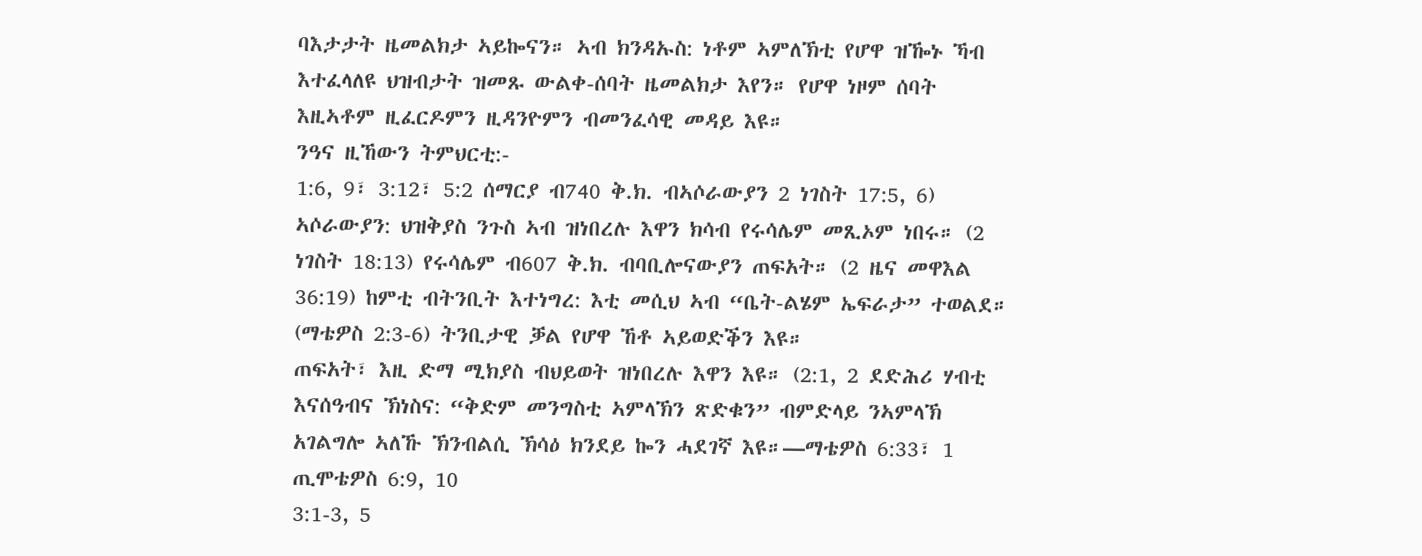ባእታታት ዜመልክታ ኣይኰናን። ኣብ ክንዳኡስ: ነቶም ኣምለኽቲ የሆዋ ዝዀኑ ኻብ እተፈላለዩ ህዝብታት ዝመጹ ውልቀ-ሰባት ዜመልክታ እየን። የሆዋ ነዞም ሰባት እዚኣቶም ዚፈርዶምን ዚዳንዮምን ብመንፈሳዊ መዳይ እዩ።
ንዓና ዚኸውን ትምህርቲ:-
1:6, 9፣ 3:12፣ 5:2 ሰማርያ ብ740 ቅ.ክ. ብኣሶራውያን 2 ነገስት 17:5, 6) ኣሶራውያን: ህዝቅያስ ንጉስ ኣብ ዝነበረሉ እዋን ክሳብ የሩሳሌም መጺኦም ነበሩ። (2 ነገስት 18:13) የሩሳሌም ብ607 ቅ.ክ. ብባቢሎናውያን ጠፍአት። (2 ዜና መዋእል 36:19) ከምቲ ብትንቢት እተነግረ: እቲ መሲህ ኣብ “ቤት-ልሄም ኤፍራታ” ተወልደ። (ማቴዎስ 2:3-6) ትንቢታዊ ቓል የሆዋ ኸቶ ኣይወድቕን እዩ።
ጠፍአት፣ እዚ ድማ ሚክያስ ብህይወት ዝነበረሉ እዋን እዩ። (2:1, 2 ደድሕሪ ሃብቲ እናሰዓብና ኽነስና: “ቅድም መንግስቲ ኣምላኽን ጽድቁን” ብምድላይ ንኣምላኽ አገልግሎ ኣለኹ ኽንብልሲ ኽሳዕ ክንደይ ኰን ሓደገኛ እዩ።—ማቴዎስ 6:33፣ 1 ጢሞቴዎስ 6:9, 10
3:1-3, 5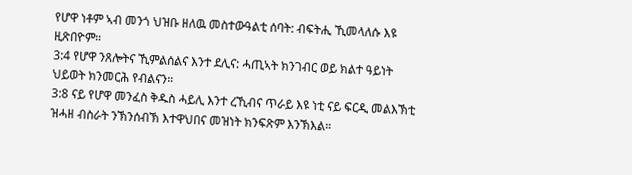የሆዋ ነቶም ኣብ መንጎ ህዝቡ ዘለዉ መስተውዓልቲ ሰባት: ብፍትሒ ኺመላለሱ እዩ ዚጽበዮም።
3:4 የሆዋ ንጸሎትና ኺምልሰልና እንተ ደሊና: ሓጢኣት ክንገብር ወይ ክልተ ዓይነት ህይወት ክንመርሕ የብልናን።
3:8 ናይ የሆዋ መንፈስ ቅዱስ ሓይሊ እንተ ረኺብና ጥራይ እዩ ነቲ ናይ ፍርዲ መልእኽቲ ዝሓዘ ብስራት ንኽንሰብኽ እተዋህበና መዝነት ክንፍጽም እንኽእል።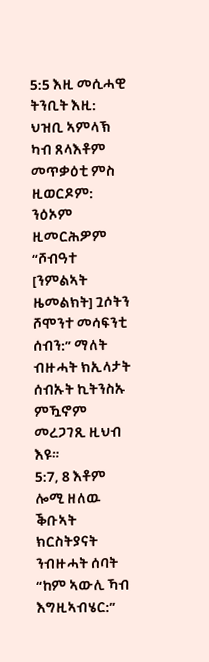5:5 እዚ መሲሓዊ ትንቢት እዚ: ህዝቢ ኣምላኽ ካብ ጸላእቶም መጥቃዕቲ ምስ ዚወርዶም: ንዕኦም ዚመርሕዎም “ሾብዓተ [ንምልኣት ዜመልክት] ጓሶትን ሾሞንተ መሳፍንቲ ሰብን:” ማለት ብዙሓት ክኢላታት ሰብኡት ኪትንስኡ ምዃኖም መረጋገጺ ዚህብ እዩ።
5:7, 8 እቶም ሎሚ ዘለዉ ቕቡኣት ክርስትያናት ንብዙሓት ሰባት “ከም ኣውሊ ኻብ እግዚኣብሄር:”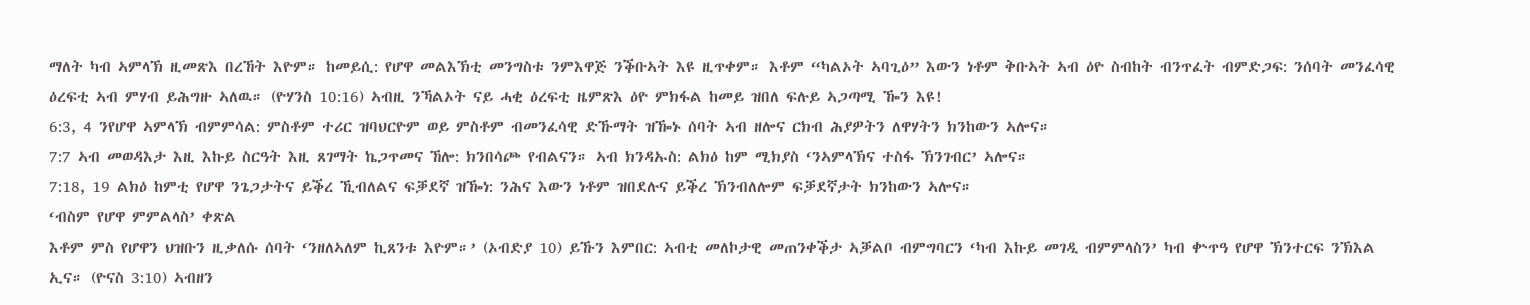ማለት ካብ ኣምላኽ ዚመጽእ በረኸት እዮም። ከመይሲ: የሆዋ መልእኽቲ መንግስቱ ንምእዋጅ ንቕቡኣት እዩ ዚጥቀም። እቶም “ካልኦት ኣባጊዕ” እውን ነቶም ቅቡኣት ኣብ ዕዮ ስብከት ብንጥፈት ብምድጋፍ: ንሰባት መንፈሳዊ ዕረፍቲ ኣብ ምሃብ ይሕግዙ ኣለዉ። (ዮሃንስ 10:16) ኣብዚ ንኻልኦት ናይ ሓቂ ዕረፍቲ ዜምጽእ ዕዮ ምክፋል ከመይ ዝበለ ፍሉይ ኣጋጣሚ ዀን እዩ!
6:3, 4 ንየሆዋ ኣምላኽ ብምምሳል: ምስቶም ተሪር ዝባህርዮም ወይ ምስቶም ብመንፈሳዊ ድኹማት ዝዀኑ ሰባት ኣብ ዘሎና ርክብ ሕያዎትን ለዋሃትን ክንከውን ኣሎና።
7:7 ኣብ መወዳእታ እዚ እኩይ ስርዓት እዚ ጸገማት ኬጋጥመና ኸሎ: ክንበሳጮ የብልናን። ኣብ ክንዳኡስ: ልክዕ ከም ሚክያስ ‘ንኣምላኽና ተስፋ ኽንገብር’ ኣሎና።
7:18, 19 ልክዕ ከምቲ የሆዋ ንጌጋታትና ይቕረ ኺብለልና ፍቓደኛ ዝዀነ: ንሕና እውን ነቶም ዝበደሉና ይቕረ ኽንብለሎም ፍቓደኛታት ክንከውን ኣሎና።
‘ብስም የሆዋ ምምልላስ’ ቀጽል
እቶም ምስ የሆዋን ህዝቡን ዚቃለሱ ሰባት ‘ንዘለኣለም ኪጸንቱ እዮም።’ (ኦብድያ 10) ይኹን እምበር: ኣብቲ መለኮታዊ መጠንቀቕታ ኣቓልቦ ብምግባርን ‘ካብ እኩይ መገዲ ብምምላስን’ ካብ ቍጥዓ የሆዋ ኽንተርፍ ንኽእል ኢና። (ዮናስ 3:10) ኣብዘን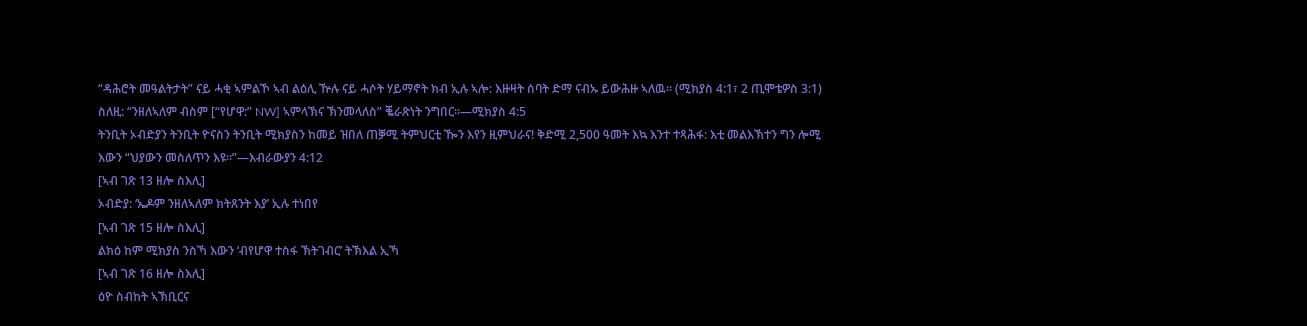“ዳሕሮት መዓልትታት” ናይ ሓቂ ኣምልኾ ኣብ ልዕሊ ዅሉ ናይ ሓሶት ሃይማኖት ክብ ኢሉ ኣሎ: እዙዛት ሰባት ድማ ናብኡ ይውሕዙ ኣለዉ። (ሚክያስ 4:1፣ 2 ጢሞቴዎስ 3:1) ስለዚ: “ንዘለኣለም ብስም [“የሆዋ:” NW] ኣምላኽና ኽንመላለስ” ቘራጽነት ንግበር።—ሚክያስ 4:5
ትንቢት ኦብድያን ትንቢት ዮናስን ትንቢት ሚክያስን ከመይ ዝበለ ጠቓሚ ትምህርቲ ዀን እየን ዚምህራና! ቅድሚ 2,500 ዓመት እኳ እንተ ተጻሕፋ: እቲ መልእኽተን ግን ሎሚ እውን “ህያውን መስለጥን እዩ።”—እብራውያን 4:12
[ኣብ ገጽ 13 ዘሎ ስእሊ]
ኦብድያ: ‘ኤዶም ንዘለኣለም ክትጸንት እያ’ ኢሉ ተነበየ
[ኣብ ገጽ 15 ዘሎ ስእሊ]
ልክዕ ከም ሚክያስ ንስኻ እውን ‘ብየሆዋ ተስፋ ኽትገብር’ ትኽእል ኢኻ
[ኣብ ገጽ 16 ዘሎ ስእሊ]
ዕዮ ስብከት ኣኽቢርና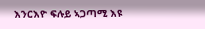እንርእዮ ፍሉይ ኣጋጣሚ እዩ